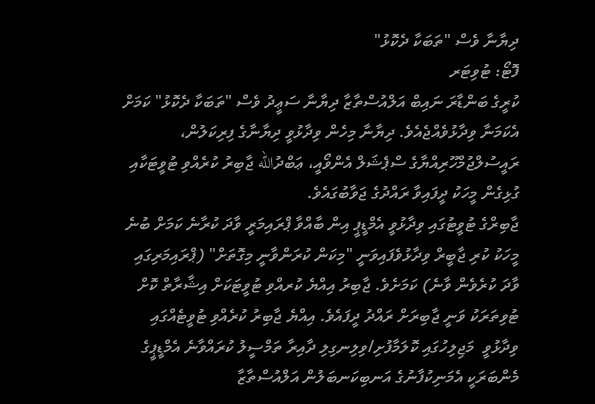ދިޔާނާ ވެސް "ތަބަކާ ދެކޮޅު"
ފޮޓޯ: ޓުވިޓަރ
ކުރީގެ ބަންޑާރަ ނައިބް އަލްއުސްތާޒާ ދިޔާނާ ސަޢީދު ވެސް "ތަބަކާ ދެކޮޅު" ކަމަށް އެކަމަނާ ވިދާޅުވެއްޖެއެވެ. ދިޔާނާ މިހެން ވިދާޅުވީ ދިޔާނާގެ ފިރިކަލުން، ރައީސުލްޖުމްހޫރިއްޔާގެ ސްޕެޝަލް އެންވޯއީ، ޢަބްދުالله ޖާބިރު ކުރެއްވި ޓުވީޓަކާއި ގުޅިގެން މީހަކު ދީފައިވާ ރައްދުގެ ޖަވާބުގައެވެ.
ޖާބިރްގެ ޓުވީޓުގައި ވިދާޅުވީ އެމްޑީޕީ އިން ބާއްވާ ޕްރައިމަރީ ވާދަ ކުރާނެ ކަމަށް ބުނެ މީހަކު ކުރި ޖާބީރް ވިދާޅުވެފައިވަނީ "މިކަން ކުރަންވާނީ މިގޮތަށް" (ޕްރައިމަރިގައި ވާދަ ކުރެވެން ވާނެ) ކަމަށެވެ. ޖާބިރު އިއްޔެ ކުރއްވި ޓުވީޓަކަށް އިޝާރާތް ކޮށް  ޓުވިތަރަކު ވަނީ ޖާބިރަށް ރައްދު ދީފައެވެ. އިއްޔެ ޖާބިރު ކުރެއްވި ޓުވީޓެއްގައި ވިދާޅުވީ  މަޖިލިހުގައި ކޮލަމާފުށި/ވިލިނގިލި ދާއިރާ ތަމްސީލު ކުރައްވާނެ އެމްޑީޕީގެ މެންބަރަކީ އެމަނިކުފާނުގެ އަނބިކަނބަލުން އަލްއުސްތާޒާ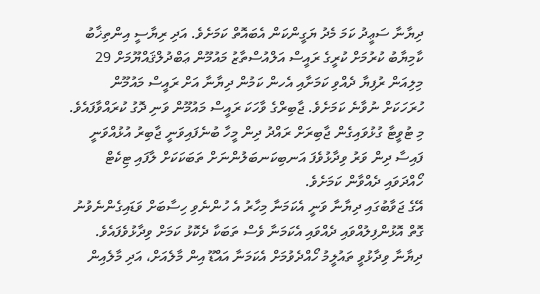ދިޔާނާ ސަޢީދު ކަމަ މެދު ޔަގީންކަން އެބައޮތް ކަމަށެވެ. އަދި ރިޔާސީ އިންތިޚާބު ކާމިޔާބު ކުރުމަށް ކުރީގެ ރައީސް އަލްއުސްތާޒު މައުމޫން ޢަބްދުލްޤައްޔޫމަށް 29 މިލިއަން ރުފިޔާ ދެއްވި ކަމަށާއި އެހން ކަމުން ދިޔާނާ އަށް ރައީސް މައުމޫން ހުރަހަކަށް ނުވާނެ ކަމަށެވެ. ޖާބިރްގެ ވާހަކަ ރައީސް މައުމޫން ވަނި ދޮގު ކުރައްވާފައެވެ.
މި ޓުވީޓާ ގުޅުވައިގެން ޖާބިރަށް ރައްދު ދިން މީހާ ބުނެފައިވަނީ ޖާބިރު އުޅުއްވަނީ ފައިސާ ދިން ވަރު ވިދާޅުވެފަ އަނބިކަނބަލުންނަށް ތަބަކަކަށް ލާފައި ޓިކެޓް ހޯއްދަވައި ދެއްވާން ކަމަށެވެ.
އޭގެ ޖަވާބުގައި ދިޔާނާ ވަނީ އެކަމަނާ މިހާރު އެ ހުންނެވި ހިސާބަށް ވަޑައިގެންނެވުނު ގޮތް އޮޅުންފިލުއްވައި ދެއްވައި އެކަމަނާ ވެސް ތަބަކާ ދެކޮޅު ކަމަށް ވިދާޅުވެފައެވެ. ދިޔާނާ ވިދާޅުވީ ތައުލީމު ހޯއްދެވުމަށް އެކަމަނާ އައްޑޫ އިން މާލެއަށް، އަދި މާލެއިން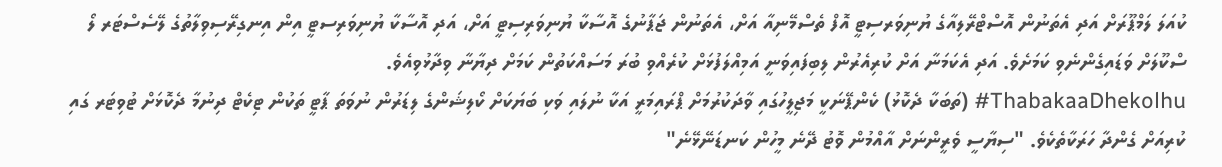ކުއަލަ ލަމްޕޫރަށް އަދި އެތަނުން އޮސްޓްރޭލިއާގެ ޔުނިވަރސިޓީ އޮފް ތެސްމޭނިއާ އަށް، އެތަނުން ޖަޕާނުގެ އޮސާކާ ޔުނިވަރިސިޓީ އަށް، އަދި އޮސާކާ ޔުނިވަރިސޓީ އިން އިނގިރޭސިވިލާތުގެ ލޭސެސްޓަރ ލޯ ސްކޫލަށް ވަޑައިގެންނެވި ކަމަށެވެ. އަދި އެކަމަނާ އަށް ކުރިއެރުން ލިބިފައިވަނީ އަމިއްލަފުޅަށް ކުރެއްވި ބުރަ މަސައްކަތުން ކަމަށް ދިޔާނާ ވިދާޅުވިއެވެ.
ThabakaaDhekolhu# (ތަބަކާ ދެކޮޅު) ކެންޕޭނަކީ މަޖިލީހުގައި ވާދަކުރުމަށް ޕްރައިމަރީ އަކާ ނުލައި ވަކި ބަޔަކަށް ކޯލިޝަންގެ ލިޑަރުން ނުވަތަ ޕާޓީ ތަކުން ޓިކެޓް ދިނުމާ ދެކޮޅަށް ޓުވިޓަރ ގައި ކުރިއަށް ގެންދާ ހަރަކާތެކެވެ. "ސިޔާސީ ވެރީންނަށް އާއްމުން ވޮޓު ދޭނެ މީހުން ކަނޑަނޭޅޭނެ"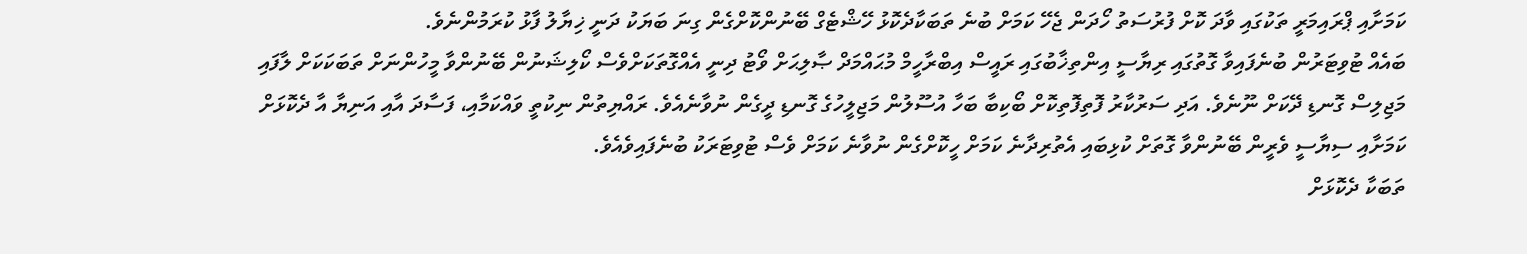ކަމަށާއި ޕްރައިމަރީ ތަކުގައި ވާދަ ކޮށް ފުރުސަތު ހޯދަން ޖެހޭ ކަމަށް ބުނެ ތަބަކާދެކޮޅު ހޭޝްޓެގް ބޭނުންކޮށްގެން ގިނަ ބަޔަކު ދަނީ ޚިޔާލު ފާޅު ކުރަމުންނެވެ.
ބައެއް ޓުވިޓަރުން ބުނެފައިވާ ގޮތުގައި ރިޔާސީ އިންތިޚާބުގައި ރައީސް އިބްރާހީމް މުޙައްމަދް ޞާލިޙަށް ވޯޓު ދިނީ އެއްގޮތަކަށްވެސް ކޯލިޝަނުން ބޭނުންވާ މީހުންނަށް ތަބަކަކަށް ލާފައި މަޖިލިސް ގޮނޑި ދޭކަށް ނޫނެވެ. އަދި ސަރުކާރު ފޮތިފޮތިކޮށް ބޯކިބާ ބަހާ އުސޫލުން މަޖިލީހުގެ ގޮނޑި ދީގެން ނުވާނެއެވެ. ރައްޔިތުން ނިކުތީ ވައްކަމާއި، ފަސާދަ އާއި އަނިޔާ އާ ދެކޮޅަށް ކަމަށާއި ސިޔާސީ ވެރީން ބޭނުންވާ ގޮތަށް ކުޅިބައި އެތުރިދާނެ ކަމަށް ހީކޮށްގެން ނުވާނެ ކަމަށް ވެސް ޓުވިޓަރަކު ބުނެފައިވެއެވެ.
ތަބަކާ ދެކޮޅަށް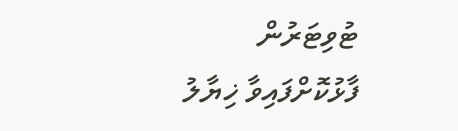ޓުވިޓަރުން ފާޅުކޮށްފައިވާ ޚިޔާލު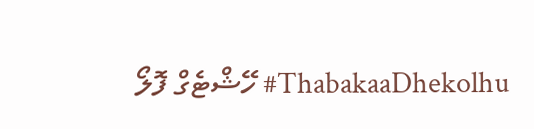ThabakaaDhekolhu# ހޭޝްޓެގް ފޮލޯ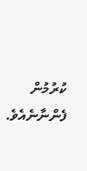ކުރުމުން ފެންނާނެއެވެ.